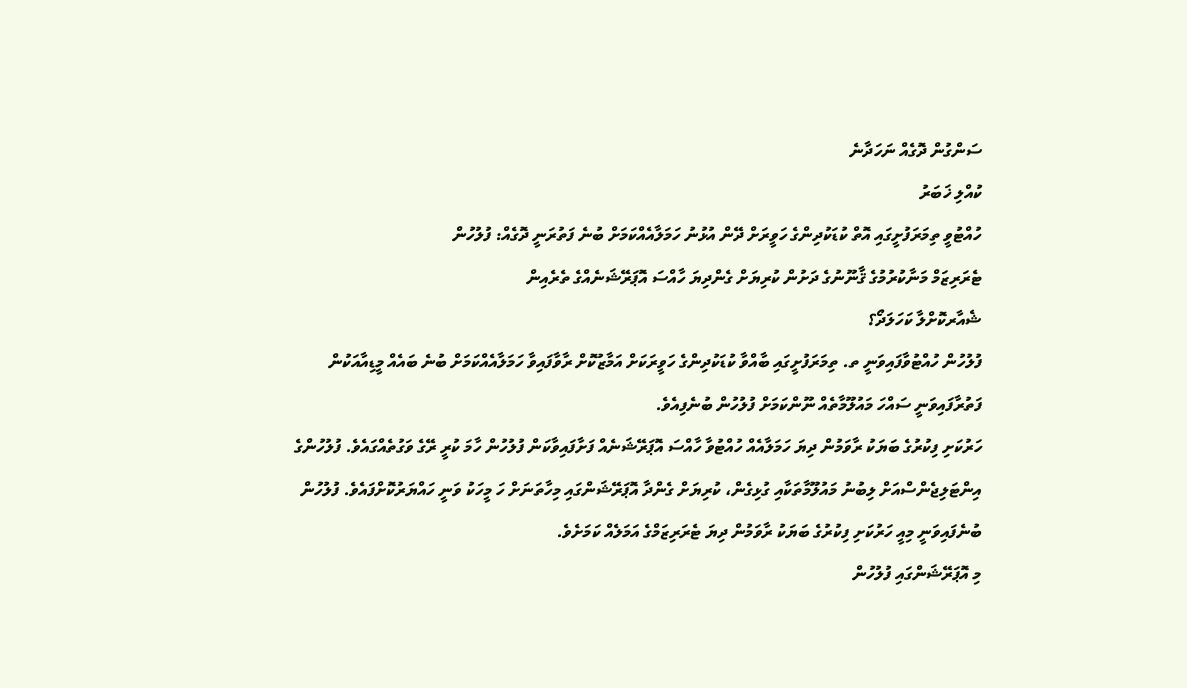ސަންގުން ދޮގެއް ނަހަދާނެ
ކުއްލި ޚަބަރު
ހުއްޓުވީ ތިމަރަފުށީގައި އޮތް ކުޑަކުދިންގެ ހަވީރަށް ދޭން އުޅުނު ހަމަލާއެއްކަމަށް ބުނެ ފަތުރަނީ ދޮގެއް: ފުލުހުން
ޓެރަރިޒަމް މަނާކުރުމުގެ ޤާނޫނުގެ ދަށުން ކުރިޔަށް ގެންދިޔަ ހާއްސަ އޮޕަރޭޝަނެއްގެ ތެރެއިން
ޝެއާރކޮށްލާ ކަހަލަދޯ؟
ފުލުހުން ހުއްޓުވާފައިވަނީ ތ. ތިމަރަފުށީގައި ބާއްވާ ކުޑަކުދިންގެ ހަވީރަކަށް އަމާޒުކޮށް ރާވާފައިވާ ހަމަލާއެއްކަމަށް ބުނެ ބައެއް މީޑިއާއަކުން ފަތުރާފައިވަނީ ސައްހަ މައުލޫމާތެއް ނޫންކަމަށް ފުލުހުން ބުނެފިއެވެ.
ހަރުކަށި ފިކުރުގެ ބަޔަކު ރާވަމުން ދިޔަ ހަމަލާއެއް ހުއްޓުވާ ހާއްސަ އޮޕަރޭޝަނެއް ފަށާފައިވާކަން ފުލުހުން ހާމަ ކުރީ ރޭގެ ވަގުތެއްގައެވެ. ފުލުހުންގެ އިންޓަލިޖެންސްއަށް ލިބުނު މައުލޫމާތަކާއި ގުޅިގެން، ކުރިޔަށް ގެންދާ އޮޕަރޭޝަންގައި މިހާތަނަށް ހަ މީހަކު ވަނީ ހައްޔަރުކޮށްފައެވެ. ފުލުހުން ބުނެފައިވަނީ މިއީ ހަރުކަށި ފިކުރުގެ ބަޔަކު ރާވަމުން ދިޔަ ޓެރަރިޒަމްގެ އަމަލެއް ކަމަށެވެ.
މި އޮޕަރޭޝަންގައި ފުލުހުން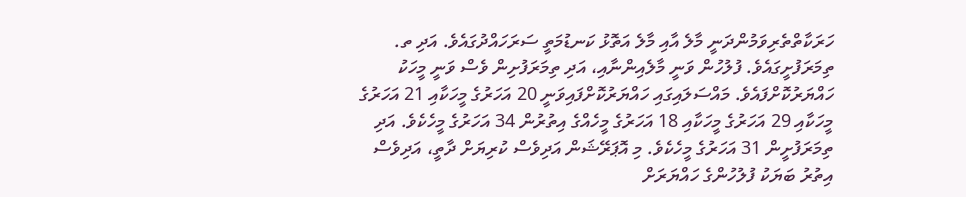ހަރަކާތްތެރިވަމުންދަނީ މާލެ އާއި މާލެ އަތޮޅު ކަނޑުމަތީ ސަރަހައްދުގައެވެ. އަދި ތ. ތިމަރަފުށީގައެވެ. ފުލުހުން ވަނީ މާލެއިންނާއި، އަދި ތިމަރަފުށިން ވެސް ވަނީ މީހަކު ހައްޔަރުކޮށްފައެވެ. މައްސަލައިގައި ހައްޔަރުކޮށްފައިވަނީ 20 އަހަރުގެ މީހަކާއި 21 އަހަރުގެ މީހަކާއި 29 އަހަރުގެ މީހަކާއި 18 އަހަރުގެ މީހެއްގެ އިތުރުން 34 އަހަރުގެ މީހެކެވެ. އަދި ތިމަރަފުށީން 31 އަހަރުގެ މީހެކެވެ. މި އޮޕަރޭޝަން އަދިވެސް ކުރިޔަށް ދާތީ، އަދިވެސް އިތުރު ބަޔަކު ފުލުހުންގެ ހައްޔަރަށް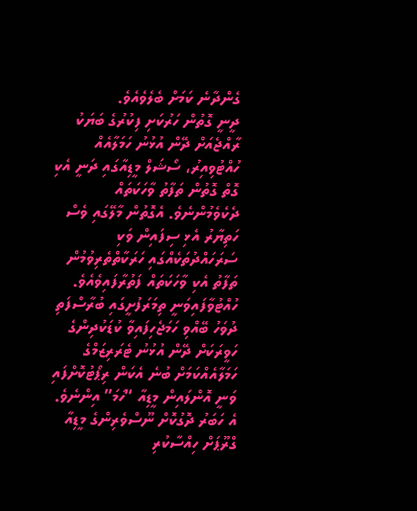ގެންދާނެ ކަމަށް ބެލެވެއެވެ.
ދީނީ ގޮތުން ހަރުކަށި ފިކުރުގެ ބަޔަކު ރާއްޖެއަށް ދޭން އުޅުނު ހަމަލާއެއް ހުއްޓުވިއިރު، ސޯޝަލް މީޑިއާގައި ދަނީ އެކި ގޮތް ގޮތުން ތަފާތު ވާހަކަތައް ދެކެވެމުންނެވެ. އެގޮތުން މާލޭގައި ވެސް ހަތިޔާރު އެޅި ސިފައިން ވަކި ސަރަހައްދުތަކެއްގައި ހަރަކާތްތެރިވުމުން ތަފާތު އެކި ވާހަކަތައް ފަތުރާފައިވެއެވެ. ހުއްޓުވާފައިވަނީ ތިމަރަފުށީގައި ބުރާސްފަތި ދުވަހު ބޭއްވި ހަމަޖެހިފައިވާ ކުޑަކުދިންގެ ހަވީރަކަށް ދޭން އުޅުނު ޓެރަރިޒަމްގެ ހަމަލާއެއްކަމަށް ބުނެ އެކަން ރިޕޯޓުކޮށްފައި ވަނީ އޮންލައިން މީޑިއާ “ހަމަ” އިންނެވެ.
އެ ހަބަރު ދޮގުކޮށް ނޫސްވެރިންގެ މީޑިއާ ގްރޫޕަށް ހިއްސާކުރި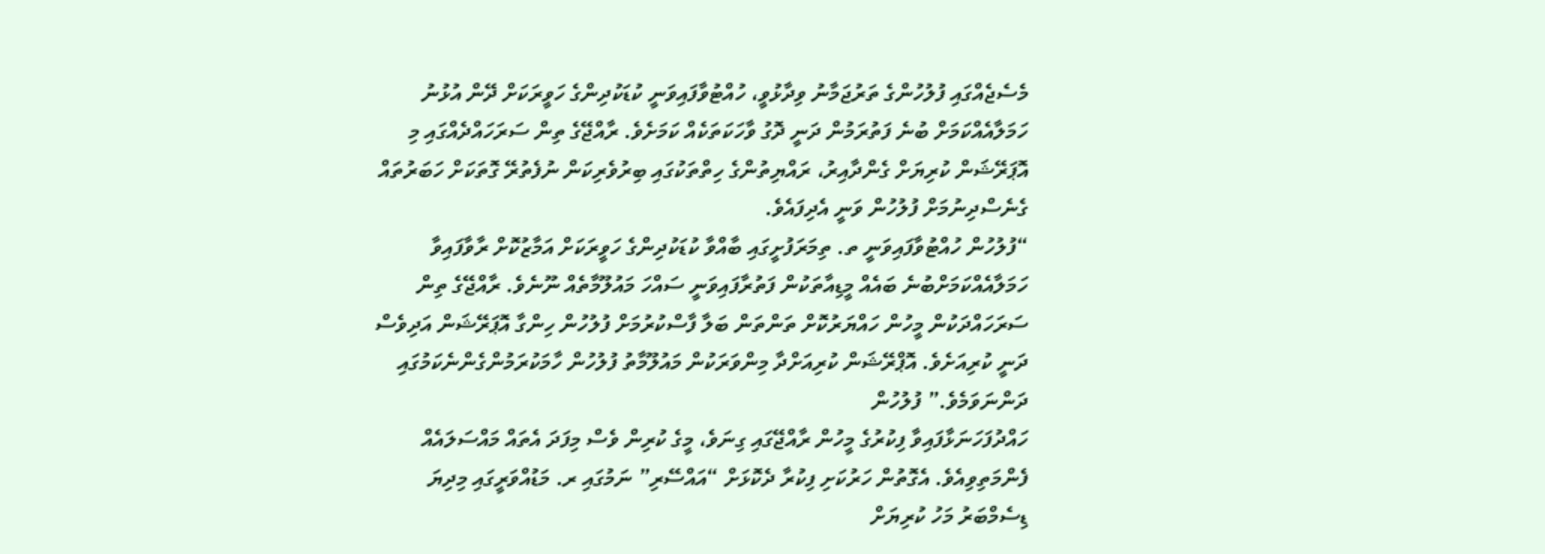މެސެޖެއްގައި ފުލުހުންގެ ތަރުޖަމާނު ވިދާޅުވީ، ހުއްޓުވާފައިވަނީ ކުޑަކުދިންގެ ހަވީރަކަށް ދޭން އުޅުނު ހަމަލާއެއްކަމަށް ބުނެ ފަތުރަމުން ދަނީ ދޮގު ވާހަކަތަކެއް ކަމަށެވެ. ރާއްޖޭގެ ތިން ސަރަހައްދެއްގައި މި އޮޕަރޭޝަން ކުރިޔަށް ގެންދާއިރު، ރައްޔިތުންގެ ހިތްތަކުގައި ބިރުވެރިކަން ނުފެތުރޭ ގޮތަކަށް ހަބަރުތައް ގެނެސްދިނުމަށް ފުލުހުން ވަނީ އެދިފައެވެ.
“ފުލުހުން ހުއްޓުވާފައިވަނީ ތ. ތިމަރަފުށީގައި ބާއްވާ ކުޑަކުދިންގެ ހަވީރަކަށް އަމާޒުކޮށް ރާވާފައިވާ ހަމަލާއެއްކަމަށްބުނެ ބައެއް މީޑިއާތަކުން ފަތުރާފައިވަނީ ސައްހަ މައުލޫމާތެއް ނޫނެވެ. ރާއްޖޭގެ ތިން ސަރަހައްދަކުން މީހުން ހައްޔަރުކޮށް ތަންތަން ބަލާ ފާސްކުރުމަށް ފުލުހުން ހިންގާ އޮޕަރޭޝަން އަދިވެސް ދަނީ ކުރިއަށެވެ. އޮޕްރޭޝަން ކުރިއަށްދާ މިންވަރަކުން މައުލޫމާތު ފުލުހުން ހާމަކުރަމުންގެންނެކަމުގައި ދަންނަވަމެވެ.” ފުލުހުން
ހައްދުފަހަނަޅާފައިވާ ފިކުރުގެ މީހުން ރާއްޖޭގައި ގިނަވެ، މީގެ ކުރިން ވެސް މިފަދަ އެތައް މައްސަލައެއް ފެންމަތިވިއެވެ. އެގޮތުން ހަރުކަށި ފިކުރާ ދެކޮޅަށް “އައްސޭރި” ނަމުގައި ރ. މަޑުއްވަރީގައި މިދިޔަ ޑިސެމްބަރު މަހު ކުރިޔަށް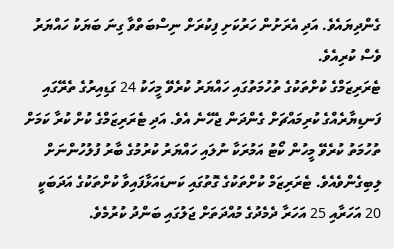ގެންދިޔައެވެ. އަދި އެރަށުން ހަރުކަށި ފިކުރަށް ނިސްބަތްވާ ގިނަ ބަޔަކު ހައްޔަރު ވެސް ކުރިއެވެ.
ޓެރަރިޒަމްގެ ކުށްތަކުގެ ތުހުމަތުގައި ހައްޔަރު ކުރެވޭ މީހަކު 24 ގަޑިއިރުގެ ތެރޭގައި ފަނޑިޔާރެއްގެ ކުރިމައްޗަށް ގެންދަން ޖެހޭނެ އެވެ. އަދި ޓެރަރިޒަމްގެ ކުށް ކުރާ ކަމަށް ތުހުމަތު ކުރެވޭ މީހުން ކޯޓު އަމުރަކާ ނުލައި ހައްޔަރު ކުރުމުގެ ބާރު ފުލުހުންނަށް ލިބިގެންވެއެވެ. ޓެރަރިޒަމް ކުށްތަކުގެ ގޮތުގައި ކަނޑައަޅާފައިވާ ކުށްތަކުގެ އަދަބަކީ 20 އަހަރާއި 25 އަހަރާ ދެމެދުގެ މުއްދަތަށް ޖަލުގައި ބަންދު ކުރުމެވެ.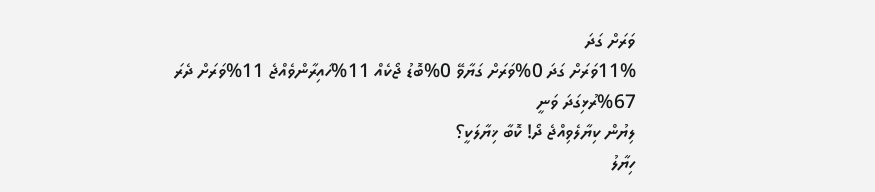ވަރަށް ގަދަ
11%ވަރަށް ގަދަ 0%ވަރަށް ގަޔާވޭ 0%ބޮޑު ޖޯކެއް 11%ހައިރާންވެއްޖެ 11%ވަރަށް ދެރަ 67%ރުޅިގަދަ ވަނީ
ލިޔުން ކިޔާލެވިއްޖެ ދޯ! ކޮބާ ޚިޔާލަކީ؟
ހިޔާލު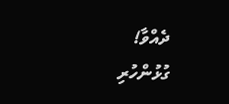ދެއްވާ!
ގުޅުންހުރި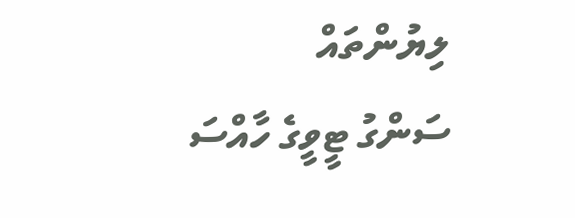ލިޔުންތައް
ސަންގު ޓީވީގެ ހާއްސަ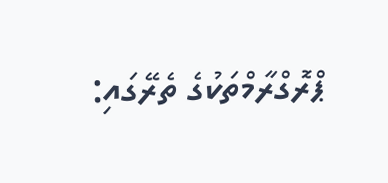ޕްރޮގްރާމްތަކުގެ ތެރޭގައި: